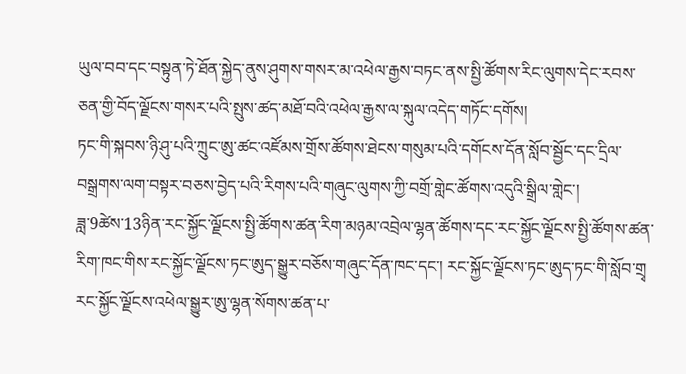ཡུལ་བབ་དང་བསྟུན་ཏེ་ཐོན་སྐྱེད་ནུས་ཤུགས་གསར་མ་འཕེལ་རྒྱས་བཏང་ནས་སྤྱི་ཚོགས་རིང་ལུགས་དེང་རབས་ཅན་གྱི་བོད་ལྗོངས་གསར་པའི་སྤུས་ཚད་མཐོ་བའི་འཕེལ་རྒྱས་ལ་སྐུལ་འདེད་གཏོང་དགོས།
ཏང་གི་སྐབས་ཉི་ཤུ་པའི་ཀྲུང་ཨུ་ཚང་འཛོམས་གྲོས་ཚོགས་ཐེངས་གསུམ་པའི་དགོངས་དོན་སློབ་སྦྱོང་དང་དྲིལ་བསྒྲགས་ལག་བསྟར་བཅས་བྱེད་པའི་རིགས་པའི་གཞུང་ལུགས་ཀྱི་བགྲོ་གླེང་ཚོགས་འདུའི་སྒྲིལ་གླེང་།
ཟླ་9ཚེས་13ཉིན་རང་སྐྱོང་ལྗོངས་སྤྱི་ཚོགས་ཚན་རིག་མཉམ་འབྲེལ་ལྷན་ཚོགས་དང་རང་སྐྱོང་ལྗོངས་སྤྱི་ཚོགས་ཚན་རིག་ཁང་གིས་རང་སྐྱོང་ལྗོངས་ཏང་ཨུད་སྒྱུར་བཅོས་གཞུང་དོན་ཁང་དང་། རང་སྐྱོང་ལྗོངས་ཏང་ཨུད་ཏང་གི་སློབ་གྲྭ རང་སྐྱོང་ལྗོངས་འཕེལ་སྒྱུར་ཨུ་ལྷན་སོགས་ཚན་པ་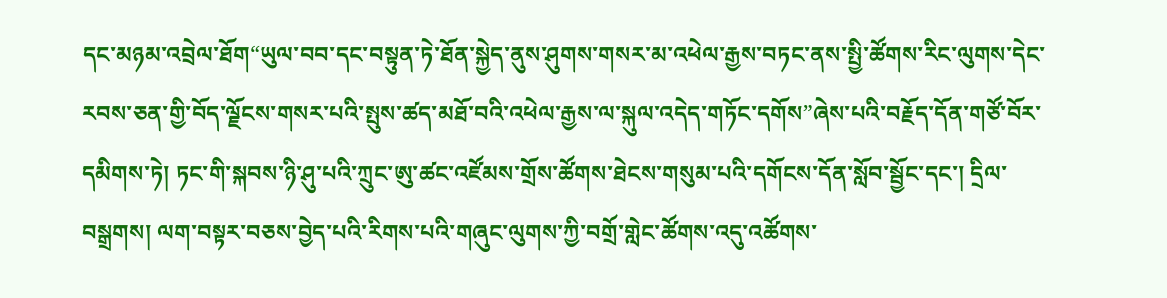དང་མཉམ་འབྲེལ་ཐོག“ཡུལ་བབ་དང་བསྟུན་ཏེ་ཐོན་སྐྱེད་ནུས་ཤུགས་གསར་མ་འཕེལ་རྒྱས་བཏང་ནས་སྤྱི་ཚོགས་རིང་ལུགས་དེང་རབས་ཅན་གྱི་བོད་ལྗོངས་གསར་པའི་སྤུས་ཚད་མཐོ་བའི་འཕེལ་རྒྱས་ལ་སྐུལ་འདེད་གཏོང་དགོས”ཞེས་པའི་བརྗོད་དོན་གཙོ་བོར་དམིགས་ཏེ། ཏང་གི་སྐབས་ཉི་ཤུ་པའི་ཀྲུང་ཨུ་ཚང་འཛོམས་གྲོས་ཚོགས་ཐེངས་གསུམ་པའི་དགོངས་དོན་སློབ་སྦྱོང་དང་། དྲིལ་བསྒྲགས། ལག་བསྟར་བཅས་བྱེད་པའི་རིགས་པའི་གཞུང་ལུགས་ཀྱི་བགྲོ་གླེང་ཚོགས་འདུ་འཚོགས་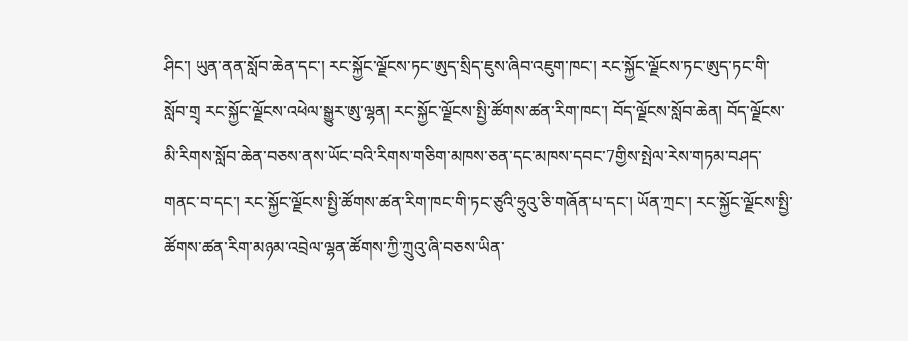ཤིང་། ཡུན་ནན་སློབ་ཆེན་དང་། རང་སྐྱོང་ལྗོངས་ཏང་ཨུད་སྲིད་ཇུས་ཞིབ་འཇུག་ཁང་། རང་སྐྱོང་ལྗོངས་ཏང་ཨུད་ཏང་གི་སློབ་གྲྭ རང་སྐྱོང་ལྗོངས་འཕེལ་སྒྱུར་ཨུ་ལྷན། རང་སྐྱོང་ལྗོངས་སྤྱི་ཚོགས་ཚན་རིག་ཁང་། བོད་ལྗོངས་སློབ་ཆེན། བོད་ལྗོངས་མི་རིགས་སློབ་ཆེན་བཅས་ནས་ཡོང་བའི་རིགས་གཅིག་མཁས་ཅན་དང་མཁས་དབང་7གྱིས་སྤེལ་རེས་གཏམ་བཤད་གནང་བ་དང་། རང་སྐྱོང་ལྗོངས་སྤྱི་ཚོགས་ཚན་རིག་ཁང་གི་ཏང་ཙུའི་ཧྲུའུ་ཅི་གཞོན་པ་དང་། ཡོན་ཀྲང་། རང་སྐྱོང་ལྗོངས་སྤྱི་ཚོགས་ཚན་རིག་མཉམ་འབྲེལ་ལྷན་ཚོགས་ཀྱི་ཀྲུའུ་ཞི་བཅས་ཡིན་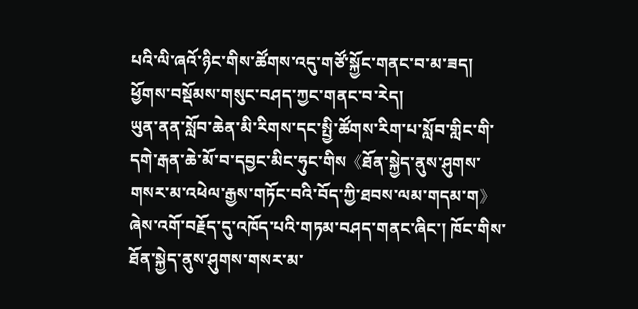པའི་ལི་ཞའོ་ཉིང་གིས་ཚོགས་འདུ་གཙོ་སྐྱོང་གནང་བ་མ་ཟད། ཕྱོགས་བསྡོམས་གསུང་བཤད་ཀྱང་གནང་བ་རེད།
ཡུན་ནན་སློབ་ཆེན་མི་རིགས་དང་སྤྱི་ཚོགས་རིག་པ་སློབ་གླིང་གི་དགེ་རྒན་ཆེ་མོ་བ་དབྱང་མིང་ཧུང་གིས《ཐོན་སྐྱེད་ནུས་ཤུགས་གསར་མ་འཕེལ་རྒྱས་གཏོང་བའི་བོད་ཀྱི་ཐབས་ལམ་གདམ་ག》ཞེས་འགོ་བརྗོད་དུ་འཁོད་པའི་གཏམ་བཤད་གནང་ཞིང་། ཁོང་གིས་ཐོན་སྐྱེད་ནུས་ཤུགས་གསར་མ་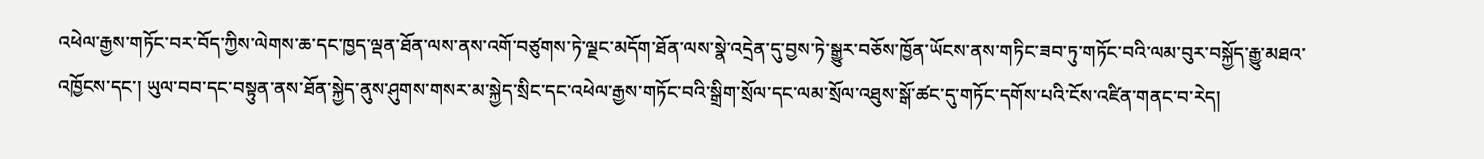འཕེལ་རྒྱས་གཏོང་བར་བོད་ཀྱིས་ལེགས་ཆ་དང་ཁྱད་ལྡན་ཐོན་ལས་ནས་འགོ་བཙུགས་ཏེ་ལྗང་མདོག་ཐོན་ལས་སྣེ་འདྲེན་དུ་བྱས་ཏེ་སྒྱུར་བཅོས་ཁྱོན་ཡོངས་ནས་གཏིང་ཟབ་ཏུ་གཏོང་བའི་ལམ་བུར་བསྐྱོད་རྒྱུ་མཐའ་འཁྱོངས་དང་། ཡུལ་བབ་དང་བསྟུན་ནས་ཐོན་སྐྱེད་ནུས་ཤུགས་གསར་མ་སྐྱེད་སྲིང་དང་འཕེལ་རྒྱས་གཏོང་བའི་སྒྲིག་སྲོལ་དང་ལམ་སྲོལ་འཐུས་སྒོ་ཚང་དུ་གཏོང་དགོས་པའི་ངོས་འཛིན་གནང་བ་རེད།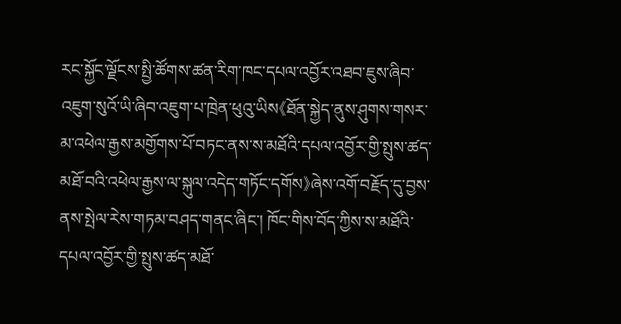རང་སྐྱོང་ལྗོངས་སྤྱི་ཚོགས་ཚན་རིག་ཁང་དཔལ་འབྱོར་འཐབ་ཇུས་ཞིབ་འཇུག་སུའོ་ཡི་ཞིབ་འཇུག་པ་ཁྲེན་ཕུའུ་ཡིས《ཐོན་སྐྱེད་ནུས་ཤུགས་གསར་མ་འཕེལ་རྒྱས་མགྱོགས་པོ་བཏང་ནས་ས་མཐོའི་དཔལ་འབྱོར་གྱི་སྤུས་ཚད་མཐོ་བའི་འཕེལ་རྒྱས་ལ་སྐུལ་འདེད་གཏོང་དགོས》ཞེས་འགོ་བརྗོད་དུ་བྱས་ནས་སྤེལ་རེས་གཏམ་བཤད་གནང་ཞིང་། ཁོང་གིས་བོད་ཀྱིས་ས་མཐོའི་དཔལ་འབྱོར་གྱི་སྤུས་ཚད་མཐོ་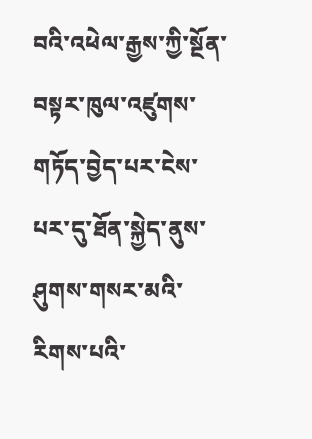བའི་འཕེལ་རྒྱས་ཀྱི་སྔོན་བསྟར་ཁུལ་འཛུགས་གཏོད་བྱེད་པར་ངེས་པར་དུ་ཐོན་སྐྱེད་ནུས་ཤུགས་གསར་མའི་རིགས་པའི་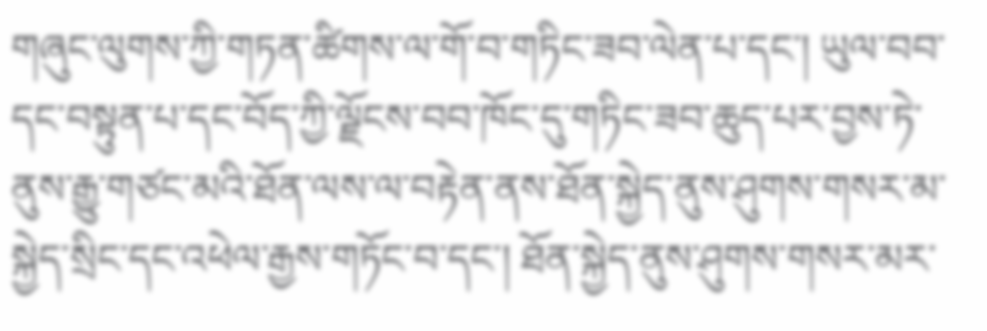གཞུང་ལུགས་ཀྱི་གཏན་ཚིགས་ལ་གོ་བ་གཏིང་ཟབ་ལེན་པ་དང་། ཡུལ་བབ་དང་བསྟུན་པ་དང་བོད་ཀྱི་ལྗོངས་བབ་ཁོང་དུ་གཏིང་ཟབ་ཆུད་པར་བྱས་ཏེ་ནུས་རྒྱུ་གཙང་མའི་ཐོན་ལས་ལ་བརྟེན་ནས་ཐོན་སྐྱེད་ནུས་ཤུགས་གསར་མ་སྐྱེད་སྲིང་དང་འཕེལ་རྒྱས་གཏོང་བ་དང་། ཐོན་སྐྱེད་ནུས་ཤུགས་གསར་མར་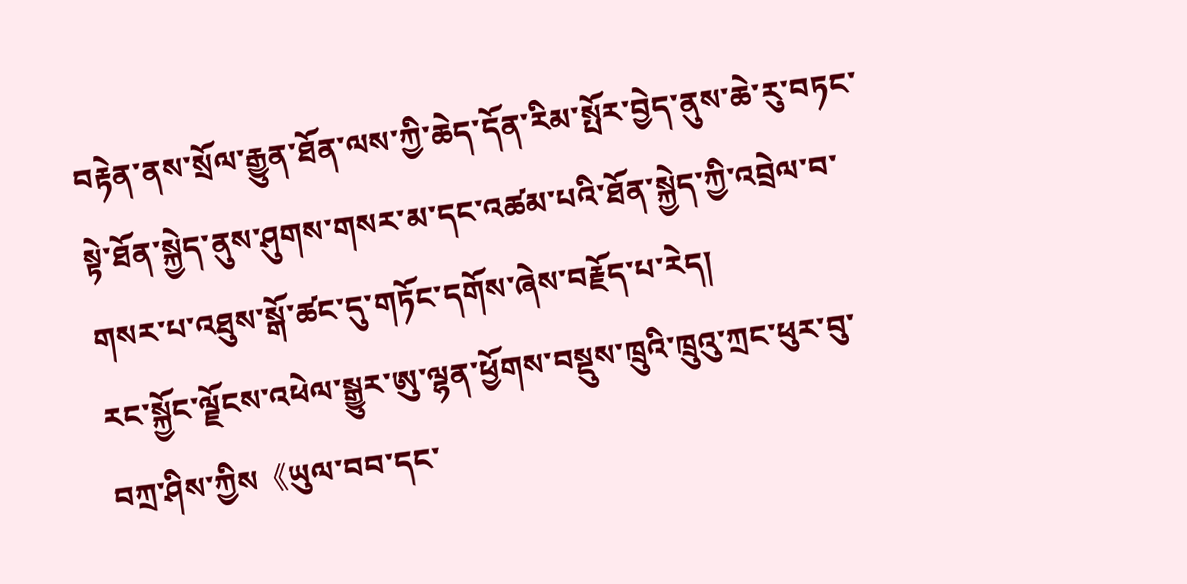བརྟེན་ནས་སྲོལ་རྒྱུན་ཐོན་ལས་ཀྱི་ཆེད་དོན་རིམ་སྤོར་བྱེད་ནུས་ཆེ་རུ་བཏང་སྟེ་ཐོན་སྐྱེད་ནུས་ཤུགས་གསར་མ་དང་འཚམ་པའི་ཐོན་སྐྱེད་ཀྱི་འབྲེལ་བ་གསར་པ་འཐུས་སྒོ་ཚང་དུ་གཏོང་དགོས་ཞེས་བརྗོད་པ་རེད།
རང་སྐྱོང་ལྗོངས་འཕེལ་སྒྱུར་ཨུ་ལྷན་ཕྱོགས་བསྡུས་ཁྲུའི་ཁྲུའུ་ཀྲང་ཕུར་བུ་བཀྲ་ཤིས་ཀྱིས《ཡུལ་བབ་དང་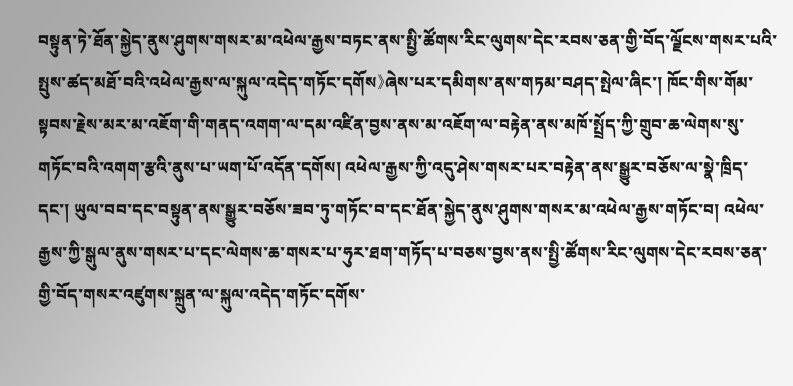བསྟུན་ཏེ་ཐོན་སྐྱེད་ནུས་ཤུགས་གསར་མ་འཕེལ་རྒྱས་བཏང་ནས་སྤྱི་ཚོགས་རིང་ལུགས་དེང་རབས་ཅན་གྱི་བོད་ལྗོངས་གསར་པའི་སྤུས་ཚད་མཐོ་བའི་འཕེལ་རྒྱས་ལ་སྐུལ་འདེད་གཏོང་དགོས》ཞེས་པར་དམིགས་ནས་གཏམ་བཤད་སྤེལ་ཞིང་། ཁོང་གིས་གོམ་སྟབས་རྗེས་མར་མ་འཇོག་གི་གནད་འགག་ལ་དམ་འཛིན་བྱས་ནས་མ་འཇོག་ལ་བརྟེན་ནས་མཁོ་སྤྲོད་ཀྱི་གྲུབ་ཆ་ལེགས་སུ་གཏོང་བའི་འགག་རྩའི་ནུས་པ་ཡག་པོ་འདོན་དགོས། འཕེལ་རྒྱས་ཀྱི་འདུ་ཤེས་གསར་པར་བརྟེན་ནས་སྒྱུར་བཅོས་ལ་སྣེ་ཁྲིད་དང་། ཡུལ་བབ་དང་བསྟུན་ནས་སྒྱུར་བཅོས་ཟབ་ཏུ་གཏོང་བ་དང་ཐོན་སྐྱེད་ནུས་ཤུགས་གསར་མ་འཕེལ་རྒྱས་གཏོང་བ། འཕེལ་རྒྱས་ཀྱི་སྒུལ་ནུས་གསར་པ་དང་ལེགས་ཆ་གསར་པ་ཧུར་ཐག་གཏོད་པ་བཅས་བྱས་ནས་སྤྱི་ཚོགས་རིང་ལུགས་དེང་རབས་ཅན་གྱི་བོད་གསར་འཛུགས་སྐྲུན་ལ་སྐུལ་འདེད་གཏོང་དགོས་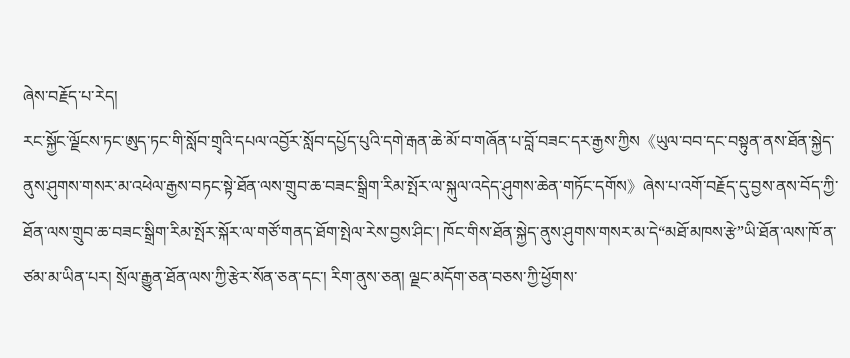ཞེས་བརྗོད་པ་རེད།
རང་སྐྱོང་ལྗོངས་ཏང་ཨུད་ཏང་གི་སློབ་གྲྭའི་དཔལ་འབྱོར་སློབ་དཔྱོད་པུའི་དགེ་རྒན་ཆེ་མོ་བ་གཞོན་པ་བློ་བཟང་དར་རྒྱས་ཀྱིས《ཡུལ་བབ་དང་བསྟུན་ནས་ཐོན་སྐྱེད་ནུས་ཤུགས་གསར་མ་འཕེལ་རྒྱས་བཏང་སྟེ་ཐོན་ལས་གྲུབ་ཆ་བཟང་སྒྲིག་རིམ་སྤོར་ལ་སྐུལ་འདེད་ཤུགས་ཆེན་གཏོང་དགོས》ཞེས་པ་འགོ་བརྗོད་དུ་བྱས་ནས་བོད་ཀྱི་ཐོན་ལས་གྲུབ་ཆ་བཟང་སྒྲིག་རིམ་སྤོར་སྐོར་ལ་གཙོ་གནད་ཐོག་སྤེལ་རེས་བྱས་ཤིང་། ཁོང་གིས་ཐོན་སྐྱེད་ནུས་ཤུགས་གསར་མ་དེ“མཐོ་མཁས་རྩེ”ཡི་ཐོན་ལས་ཁོ་ན་ཙམ་མ་ཡིན་པར། སྲོལ་རྒྱུན་ཐོན་ལས་ཀྱི་རྩེར་སོན་ཅན་དང་། རིག་ནུས་ཅན། ལྗང་མདོག་ཅན་བཅས་ཀྱི་ཕྱོགས་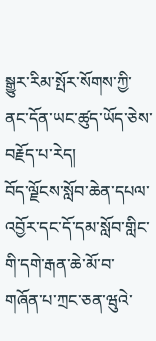སྒྱུར་རིམ་སྤོར་སོགས་ཀྱི་ནང་དོན་ཡང་ཚུད་ཡོད་ཅེས་བརྗོད་པ་རེད།
བོད་ལྗོངས་སློབ་ཆེན་དཔལ་འབྱོར་དང་དོ་དམ་སློབ་གླིང་གི་དགེ་རྒན་ཆེ་མོ་བ་གཞོན་པ་ཀྲང་ཅན་ཝུའེ་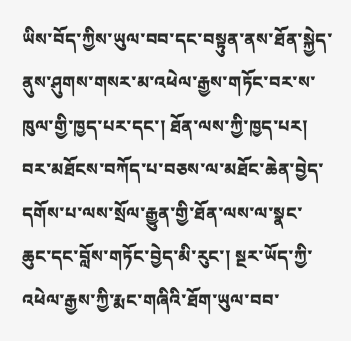ཡིས་བོད་ཀྱིས་ཡུལ་བབ་དང་བསྟུན་ནས་ཐོན་སྐྱེད་ནུས་ཤུགས་གསར་མ་འཕེལ་རྒྱས་གཏོང་བར་ས་ཁུལ་གྱི་ཁྱད་པར་དང་། ཐོན་ལས་ཀྱི་ཁྱད་པར། བར་མཐོངས་བཀོད་པ་བཅས་ལ་མཐོང་ཆེན་བྱེད་དགོས་པ་ལས་སྲོལ་རྒྱུན་གྱི་ཐོན་ལས་ལ་སྣང་ཆུང་དང་བློས་གཏོང་བྱེད་མི་རུང་། སྔར་ཡོད་ཀྱི་འཕེལ་རྒྱས་ཀྱི་རྨང་གཞིའི་ཐོག་ཡུལ་བབ་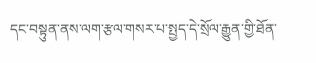དང་བསྟུན་ནས་ལག་རྩལ་གསར་པ་སྤྱད་དེ་སྲོལ་རྒྱུན་གྱི་ཐོན་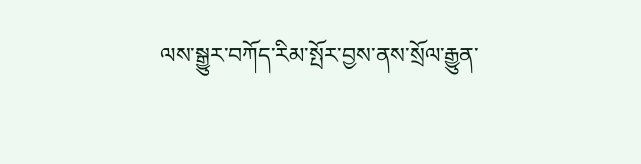ལས་སྒྱུར་བཀོད་རིམ་སྤོར་བྱས་ནས་སྲོལ་རྒྱུན་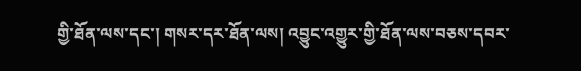གྱི་ཐོན་ལས་དང་། གསར་དར་ཐོན་ལས། འབྱུང་འགྱུར་གྱི་ཐོན་ལས་བཅས་དབར་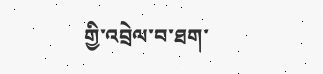གྱི་འབྲེལ་བ་ཐག་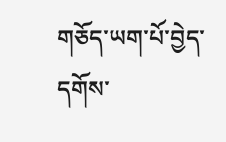གཅོད་ཡག་པོ་བྱེད་དགོས་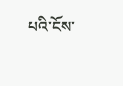པའི་ངོས་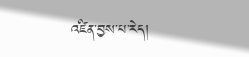འཛིན་བྱས་པ་རེད།